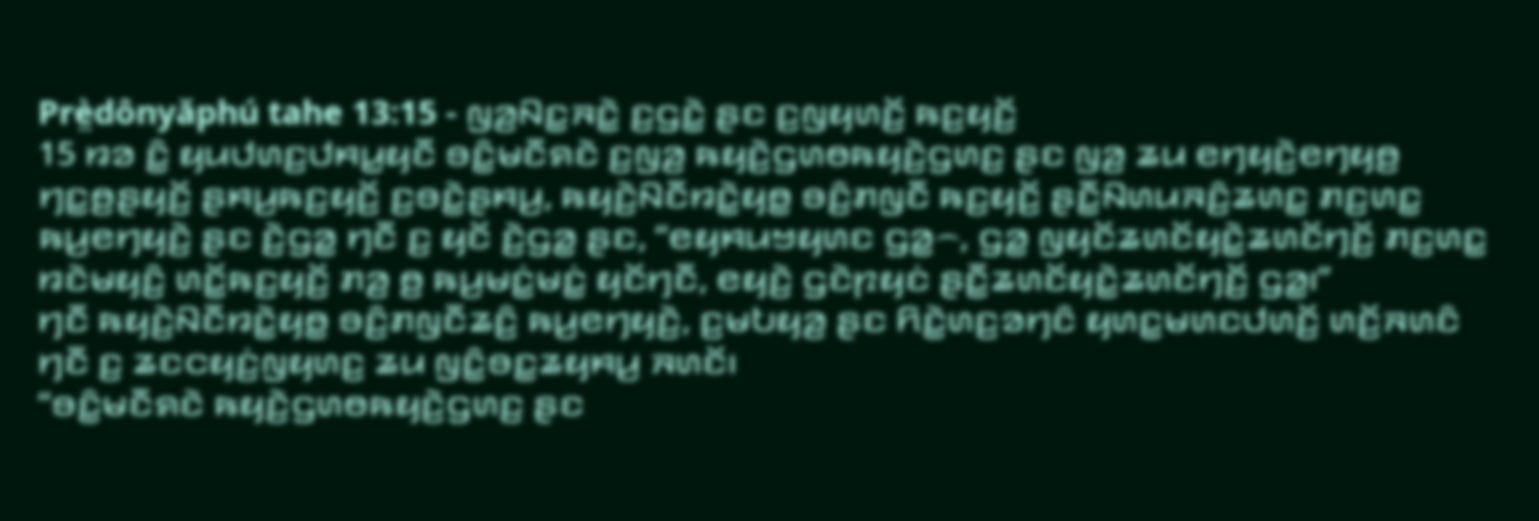Prè̤dônyǎphú tahe 13:15 - ꤜꤤ꤬ꤡꤢ꤭ꤏꤢꤧ꤭ ꤢ꤬ꤞꤢꤧ꤭ ꤔꤢ ꤢ꤬ꤜꤟꤛꤢꤩ꤬ ꤒꤢ꤬ꤟꤢꤩ꤬
15 ꤙꤤ ꤢꤨ꤭ ꤟꤣꤓꤛꤢ꤬ꤓꤌꤣ꤭ꤟꤢꤪ ꤋꤢꤨ꤭ꤗꤢꤪꤎꤢꤧ ꤢ꤬ꤜꤤ꤬ ꤒꤟꤢꤧ꤬ꤞꤛꤥꤒꤟꤢꤧ꤬ꤞꤛꤢ꤬ ꤔꤢ ꤜꤤ꤬ ꤘꤣ ꤕꤚꤟꤢꤧ꤬ꤕꤚꤟꤥ꤬ ꤚꤢ꤭ꤥ꤬ꤔꤟꤢꤩ꤬ ꤔꤌꤣ꤬ꤒꤢ꤬ꤟꤢꤩ꤬ ꤢ꤬ꤋꤢꤧ꤭ꤔꤌꤣ꤬, ꤒꤟꤢꤧ꤬ꤡꤢꤪꤙꤢꤧ꤭ꤟꤥ꤭ ꤋꤢꤨ꤬ꤊꤜꤢꤪ ꤒꤢ꤬ꤟꤢꤩ꤬ ꤔꤢꤪ꤭ꤡꤛꤣꤏꤢꤨ꤬ꤘꤛꤢ꤭ ꤊꤢ꤬ꤛꤢ꤭ ꤒꤣ꤬ꤕꤚꤟꤢꤧ꤬ ꤔꤢ ꤢꤧ꤬ꤞꤤ꤭ ꤚꤢꤪ ꤢ꤬ ꤟꤢꤩ ꤢꤧ꤬ꤞꤤ꤭ ꤔꤢ, “ꤕꤟꤌꤣꤠꤟꤛꤢ ꤞꤤ꤭꤮, ꤞꤤ꤭ ꤜꤟꤢꤩꤘꤛꤢꤩꤟꤢꤧ꤭ꤘꤛꤢꤩꤚꤢꤩ꤬ ꤊꤢ꤬ꤛꤢ꤭ ꤙꤢꤧꤗꤟꤢꤨ꤬ ꤛꤢꤩ꤭ꤒꤢ꤬ꤟꤢꤩ꤬ ꤊꤤ꤬ ꤥ꤬ ꤒꤣ꤬ꤗꤢꤦ꤭ꤗꤢꤦ꤭ ꤟꤢꤩꤚꤢꤪ, ꤕꤟꤢꤧ꤬ ꤞꤢꤧꤐꤟꤢꤦ ꤔꤢꤪ꤭ꤘꤛꤢꤩꤟꤢꤧ꤭ꤘꤛꤢꤩꤚꤢꤩ꤬ ꤞꤤ꤭꤯”
ꤚꤢꤪ ꤒꤟꤢꤧ꤬ꤡꤢꤪꤙꤢꤧ꤭ꤟꤥ꤭ ꤋꤢꤨ꤬ꤊꤜꤢꤪꤘꤢꤨ꤬ ꤒꤣ꤬ꤕꤚꤟꤢꤧ꤬, ꤢ꤬ꤗꤝꤟꤤ꤬ ꤔꤢ ꤖꤢꤧ꤭ꤛꤢ꤬ꤤꤚꤢꤨ ꤟꤛꤢ꤭ꤗꤛꤢꤓꤛꤢꤩ꤬ ꤛꤢꤩ꤬ꤏꤛꤢꤨ ꤚꤢꤪ ꤢ꤬ ꤘꤢꤍꤟꤢꤦ꤬ꤜꤟꤛꤢ꤬ ꤘꤣ ꤜꤢꤨ꤭ꤋꤢ꤭ꤘꤟꤌꤣ꤬ ꤏꤛꤢꤩ꤯
“ꤋꤢꤨ꤭ꤗꤢꤪꤎꤢꤧ ꤒꤟꤢꤧ꤬ꤞꤛꤥꤒꤟꤢꤧ꤬ꤞꤛꤢ꤬ ꤔꤢ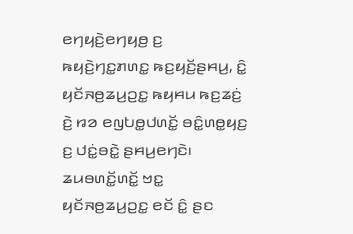ꤕꤚꤟꤢꤧ꤬ꤕꤚꤟꤥ꤬ ꤢ꤬ ꤒꤟꤢꤧ꤬ꤚꤢ꤭ꤊꤛꤢ꤭ ꤒꤢ꤬ꤟꤢꤩ꤬ꤔꤌꤣ꤬, ꤢꤨ꤭ ꤟꤢꤩꤏꤥ꤬ꤘꤣ꤬ꤑꤢ꤭ ꤒꤟꤌꤣ ꤒꤢ꤬ꤘꤢꤦ꤬ ꤢꤧ꤬ ꤙꤤ ꤕꤜꤝꤥ꤭ꤓꤛꤢꤩ꤭ ꤋꤢꤨ꤭ꤛꤥ꤭ꤟꤢ꤬ ꤢ꤬ ꤓꤢꤦ꤭ꤋꤢꤧ꤭ ꤔꤌꤣ꤬ꤕꤚꤢꤧ꤯ ꤘꤣꤋꤛꤢꤩ꤭ꤛꤢꤩ꤭ ꤠꤢ꤭ ꤟꤢꤩꤏꤥ꤬ꤘꤣ꤬ꤑꤢ꤭ ꤕꤢꤩ ꤢꤨ꤭ ꤔꤢ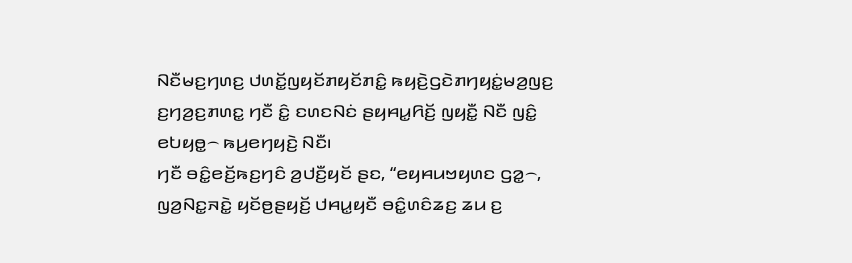ꤡꤢꤪꤗꤢ꤬ꤚꤛꤢ꤬ ꤓꤛꤢꤩ꤭ꤜꤟꤢꤩꤊꤟꤢꤩꤊꤢꤨ꤭ ꤒꤟꤢꤧ꤬ꤞꤢꤧꤊꤚꤟꤢꤦ꤭ꤗꤤ꤬ꤜꤢ꤬ ꤢ꤬ꤚꤤ꤬ꤢ꤬ꤊꤛꤢ꤭ ꤚꤢꤪ ꤢꤨ꤭ ꤢꤛꤢꤡꤢꤦ ꤔꤟꤌꤣ꤭ꤖꤢꤩ꤬ ꤜꤟꤢꤪ꤭ ꤡꤢꤪ ꤜꤢꤨ꤭ ꤕꤝꤟꤥ꤭꤮ ꤒꤣ꤬ꤕꤚꤟꤢꤧ꤬ ꤡꤢꤪ꤯
ꤚꤢꤪ ꤋꤢꤨ꤭ꤕꤢꤩ꤬ꤒꤢ꤬ꤚꤢꤨ ꤤ꤬ꤓꤢꤪ꤬ꤟꤢꤩ ꤔꤢ, “ꤕꤟꤌꤣꤠꤟꤛꤢ ꤞꤤ꤭꤮, ꤜꤤ꤬ꤡꤢ꤭ꤏꤢꤧ꤭ ꤟꤢꤩꤥ꤬ꤔꤟꤢꤩ꤬ ꤓꤌꤣ꤭ꤟꤢꤪ ꤋꤢꤨ꤭ꤛꤢꤨꤘꤢ꤬ ꤘꤣ ꤢ꤬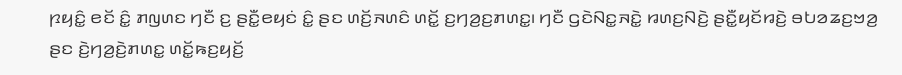ꤐꤟꤢꤨ꤭ ꤕꤢꤩ ꤢꤨ꤭ ꤊꤜꤛꤢ ꤚꤢꤪ ꤢ꤬ ꤔꤢꤪ꤭ꤕꤟꤢꤦ ꤢꤨ꤭ ꤔꤢ ꤛꤢꤩ꤬ꤏꤛꤢꤨ ꤛꤢꤩ꤭ ꤢ꤬ꤚꤤ꤬ꤢ꤬ꤊꤛꤢ꤭꤯ ꤚꤢꤪ ꤞꤢꤧꤡꤢ꤭ꤏꤢꤧ꤭ ꤙꤛꤢ꤬ꤡꤢꤧ꤬ ꤔꤢꤪ꤭ꤟꤢꤩꤙꤢꤧ꤬ ꤋꤝꤤꤘꤢ꤬ꤠꤤ꤬ ꤔꤢ ꤢꤧ꤬ꤚꤤ꤬ꤢꤧ꤬ꤊꤛꤢ꤭ ꤛꤢꤩ꤭ꤒꤢ꤬ꤟꤢꤩ꤬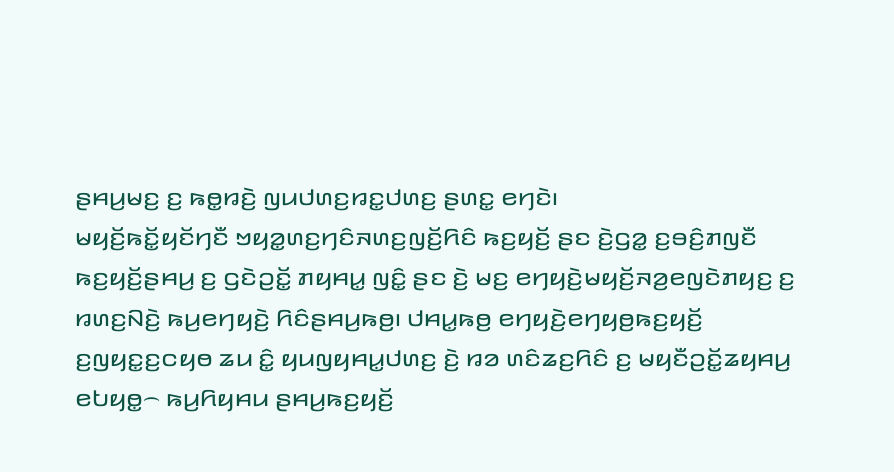ꤔꤌꤣ꤬ꤗꤢ꤬ ꤢ꤬ ꤒꤥ꤭ꤙꤢꤧ꤬ ꤜꤣꤓꤛꤢ꤬ꤙꤢ꤭ꤓꤛꤢ꤬ ꤔꤛꤢ꤭ ꤕꤚꤢꤧ꤯
ꤗꤟꤢꤩ꤬ꤒꤢꤩ꤭ꤟꤢꤩꤚꤢꤪ ꤠꤟꤤ꤭ꤛꤢ꤬ꤚꤢꤨꤏꤛꤢ꤬ꤜꤢꤩ꤬ꤖꤢꤨ ꤒꤢ꤬ꤟꤢꤩ꤬ ꤔꤢ ꤢꤧ꤬ꤞꤤ꤭ ꤢ꤬ꤋꤢꤨ꤬ꤊꤜꤢꤪ ꤒꤢ꤬ꤟꤢꤩ꤬ꤔꤌꤣ꤬ ꤢ꤬ ꤞꤢꤧꤑꤢꤩ꤭ ꤊꤟꤌꤣ꤭ ꤜꤢꤨ꤭ ꤔꤢ ꤢꤧ꤬ ꤗꤢ꤬ ꤕꤚꤟꤢꤧ꤬ꤗꤟꤢꤩ꤬ꤏꤤ꤬ꤕꤜꤢꤧꤊꤟꤢ꤬ ꤢ꤬ ꤙꤛꤢ꤬ꤡꤢꤧ꤬ ꤒꤣ꤬ꤕꤚꤟꤢꤧ꤬ ꤖꤢꤨꤔꤌꤣ꤬ꤒꤥ꤬꤯ ꤓꤌꤣ꤭ꤒꤥ꤬ ꤕꤚꤟꤢꤧ꤬ꤕꤚꤟꤥ꤬ꤒꤢ꤬ꤟꤢꤩ꤬ ꤢ꤬ꤜꤟꤢ꤭ꤢ꤬ꤍꤟꤥ ꤘꤣ ꤢꤨ꤭ ꤟꤣꤜꤟꤌꤣ꤭ꤓꤛꤢ꤬ ꤢꤧ꤬ ꤙꤤ ꤛꤢꤨꤘꤢ꤬ꤖꤢꤨ ꤢ꤬ ꤗꤟꤢꤪꤑꤢꤩ꤭ꤘꤟꤌꤣ꤬ ꤕꤝꤟꤥ꤭꤮ ꤒꤣ꤬ꤖꤟꤌꤣ ꤔꤌꤣ꤬ꤒꤢ꤬ꤟꤢꤩ꤬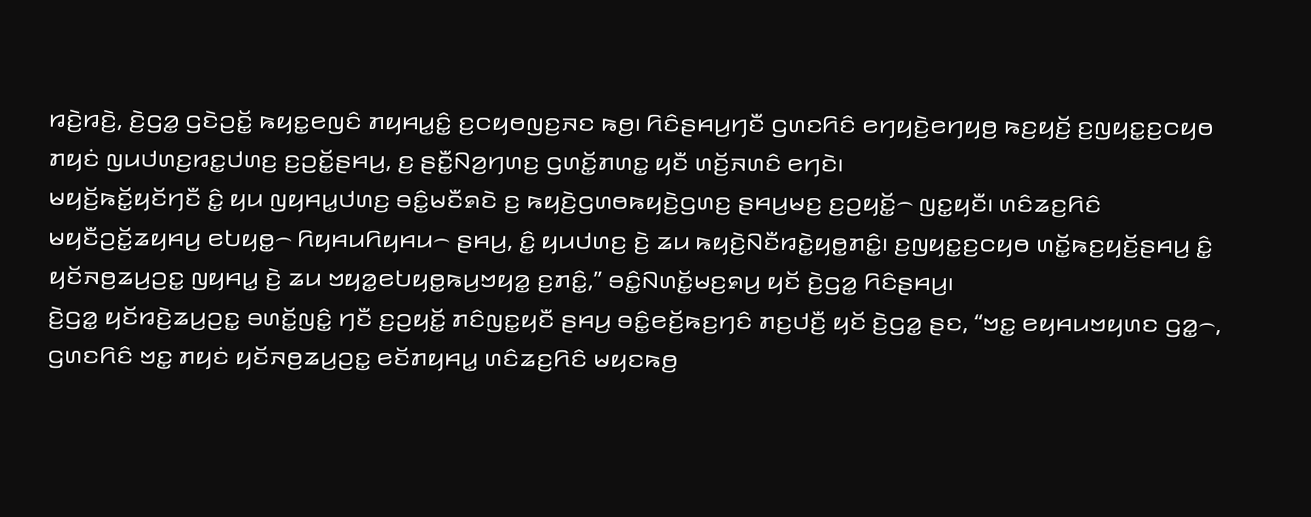ꤙꤢꤧ꤬ꤙꤢꤧ꤬, ꤢꤧ꤬ꤞꤤ꤭ ꤞꤢꤧꤑꤢꤩ꤭ ꤒꤟꤢ꤭ꤕꤜꤢꤨ ꤊꤟꤌꤣ꤭ꤢꤨ꤭ ꤢ꤬ꤍꤟꤥꤜꤢ꤬ꤏꤢ ꤒꤥ꤬꤯ ꤖꤢꤨꤔꤌꤣ꤬ꤚꤢꤪ ꤞꤛꤢꤖꤢꤨ ꤕꤚꤟꤢꤧ꤬ꤕꤚꤟꤥ꤬ ꤒꤢ꤬ꤟꤢꤩ꤬ ꤢ꤬ꤜꤟꤢ꤭ꤢ꤬ꤍꤟꤥ ꤊꤟꤢꤦ ꤜꤣꤓꤛꤢ꤬ꤙꤢ꤭ꤓꤛꤢ꤬ ꤢ꤬ꤑꤢꤩ꤭ꤔꤌꤣ꤬, ꤢ꤬ ꤔꤢꤪ꤭ꤡꤤ꤬ꤚꤛꤢ꤬ ꤞꤛꤢꤩ꤭ꤊꤛꤢ꤭ ꤟꤢꤪ ꤛꤢꤩ꤬ꤏꤛꤢꤨ ꤕꤚꤢꤧ꤯
ꤗꤟꤢꤩ꤬ꤒꤢꤩ꤭ꤟꤢꤩꤚꤢꤪ ꤢꤨ꤭ ꤟꤣ ꤜꤟꤌꤣ꤭ꤓꤛꤢ꤬ ꤋꤢꤨ꤭ꤗꤢꤪꤎꤢꤧ ꤢ꤬ ꤒꤟꤢꤧ꤬ꤞꤛꤥꤒꤟꤢꤧ꤬ꤞꤛꤢ꤬ ꤔꤌꤣ꤬ꤗꤢ꤬ ꤢ꤬ꤑꤟꤢꤩ꤭꤮ ꤜꤢ꤭ꤟꤢꤪ꤯ ꤛꤢꤨꤘꤢ꤬ꤖꤢꤨ ꤗꤟꤢꤪꤑꤢꤩ꤭ꤘꤟꤌꤣ꤬ ꤕꤝꤟꤥ꤭꤮ ꤖꤟꤌꤣꤖꤟꤌꤣ꤮ ꤔꤌꤣ꤬, ꤢꤨ꤭ ꤟꤣꤓꤛꤢ꤬ ꤢꤧ꤬ ꤘꤣ ꤒꤟꤢꤧ꤬ꤡꤢꤪꤙꤢꤧ꤭ꤟꤥ꤭ꤊꤢꤨ꤭꤯ ꤢ꤬ꤜꤟꤢ꤭ꤢ꤬ꤍꤟꤥ ꤛꤢꤩ꤭ꤒꤢ꤬ꤟꤢꤩ꤬ꤔꤌꤣ꤬ ꤢꤨ꤭ ꤟꤢꤩꤏꤥ꤬ꤘꤣ꤬ꤑꤢ꤭ ꤜꤟꤌꤣ꤭ ꤢꤧ꤬ ꤘꤣ ꤠꤟꤤ꤭ꤕꤝꤟꤥ꤭ꤒꤣ꤬ꤠꤟꤤ꤭ ꤢ꤬ꤊꤢꤨ꤭,” ꤋꤢꤨ꤭ꤡꤛꤢꤩ꤭ꤗꤢ꤬ꤎꤣ꤬ ꤟꤢꤩ ꤢꤧ꤬ꤞꤤ꤭ ꤖꤢꤨꤔꤌꤣ꤬꤯
ꤢꤧ꤬ꤞꤤ꤭ ꤟꤢꤩꤙꤢꤧ꤬ꤘꤣ꤬ꤑꤢ꤭ ꤋꤛꤢꤩ꤭ꤜꤢꤨ꤭ ꤚꤢꤪ ꤢ꤬ꤑꤟꤢꤩ꤭ ꤊꤢꤨꤜꤢ꤭ꤟꤢꤪ ꤔꤌꤣ꤬ ꤋꤢꤨ꤭ꤕꤢꤩ꤬ꤒꤢ꤬ꤚꤢꤨ ꤊꤢ꤬ꤓꤢꤪ꤬ ꤟꤢꤩ ꤢꤧ꤬ꤞꤤ꤭ ꤔꤢ, “ꤠꤢ꤭ ꤕꤟꤌꤣꤠꤟꤛꤢ ꤞꤤ꤭꤮, ꤞꤛꤢꤖꤢꤨ ꤠꤢ꤭ ꤊꤟꤢꤦ ꤟꤢꤩꤏꤥ꤬ꤘꤣ꤬ꤑꤢ꤭ ꤕꤢꤩꤊꤟꤌꤣ꤭ ꤛꤢꤨꤘꤢ꤬ꤖꤢꤨ ꤗꤟꤢꤒꤥ꤬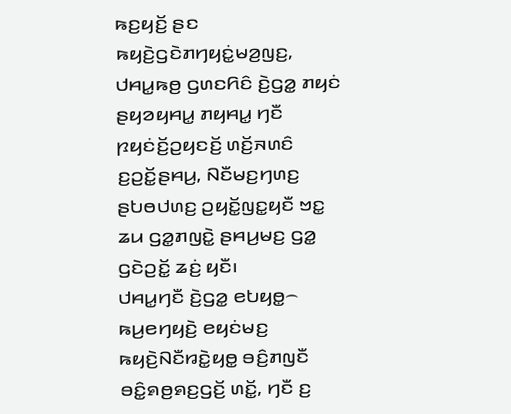ꤒꤢ꤬ꤟꤢꤩ꤬ ꤔꤢ ꤒꤟꤢꤧ꤬ꤞꤢꤧꤊꤚꤟꤢꤦ꤭ꤗꤤ꤬ꤜꤢ꤬, ꤓꤌꤣ꤭ꤒꤥ꤬ ꤞꤛꤢꤖꤢꤨ ꤢꤧ꤬ꤞꤤ꤭ ꤊꤟꤢꤦ ꤔꤟꤤꤟꤌꤣ꤭ ꤊꤟꤌꤣ꤭ ꤚꤢꤪ ꤐꤟꤢꤦꤢꤩ꤬ꤑꤟꤢꤢꤩ꤬ ꤛꤢꤩ꤬ꤏꤛꤢꤨ ꤢ꤬ꤑꤢꤩ꤭ꤔꤌꤣ꤬, ꤡꤢꤪꤗꤢ꤬ꤚꤛꤢ꤬ ꤔꤝꤥꤓꤛꤢ꤬ ꤑꤟꤢꤩ꤭ꤜꤢ꤭ꤟꤢꤪ ꤠꤢ꤭ ꤘꤣ ꤞꤤ꤭ꤊꤜꤢꤧ꤭ ꤔꤌꤣ꤬ꤗꤢ꤬ ꤞꤤ꤭ ꤞꤢꤧꤑꤢꤩ꤭ ꤘꤢꤦ꤬ ꤟꤢꤪ꤯
ꤓꤌꤣ꤭ꤚꤢꤪ ꤢꤧ꤬ꤞꤤ꤭ ꤕꤝꤟꤥ꤭꤮ ꤒꤣ꤬ꤕꤚꤟꤢꤧ꤬ ꤕꤟꤢꤦꤗꤢ꤬ ꤒꤟꤢꤧ꤬ꤡꤢꤪꤙꤢꤧ꤭ꤟꤥ꤭ ꤋꤢꤨ꤬ꤊꤜꤢꤪ ꤋꤢꤨ꤭ꤎꤥ꤬ꤎꤢ꤬ꤞꤢꤩ꤬ ꤛꤢꤩ꤭, ꤚꤢꤪ ꤢ꤬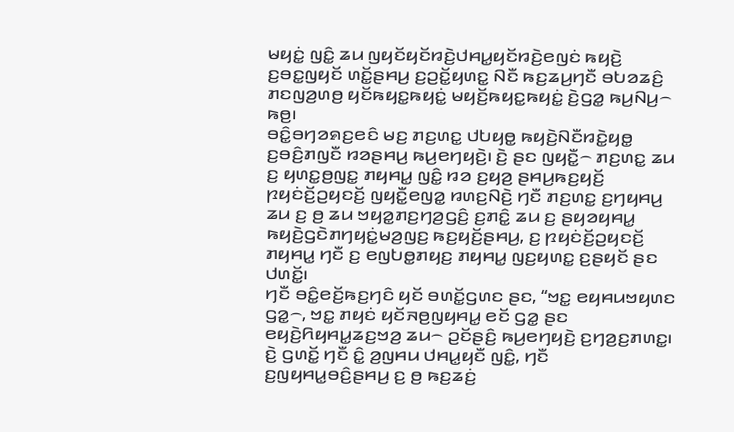ꤗꤟꤢꤦ꤭ ꤜꤢꤨ꤭ ꤘꤣ ꤜꤟꤢꤩꤟꤢꤩꤙꤢꤧ꤬ꤓꤌꤣ꤭ꤟꤢꤩꤙꤢꤧ꤬ꤕꤜꤢꤦ ꤒꤟꤢꤧ꤬ ꤢ꤬ꤋꤢ꤭ꤜꤟꤢꤩ ꤛꤢꤩ꤭ꤔꤌꤣ꤬ ꤢ꤬ꤑꤢꤩ꤭ꤟꤛꤢ꤭ ꤡꤢꤪ ꤒꤢ꤬ꤘꤣ꤬ꤚꤢꤪ ꤋꤝꤤꤘꤢꤨ꤬ ꤊꤢꤜꤤ꤬ꤛꤥ꤬ ꤟꤢꤩꤒꤟꤢ꤭ꤒꤟꤢꤦ꤭ ꤗꤟꤢꤩ꤬ꤒꤟꤢ꤭ꤒꤟꤢꤦ꤭ ꤢꤧ꤬ꤞꤤ꤭ ꤒꤣ꤬ꤡꤣ꤬꤮ ꤒꤥ꤬꤯
ꤋꤢꤨ꤭ꤋꤚꤤꤎꤢ꤬ꤕꤢꤨ ꤗꤢ꤬ ꤊꤢ꤬ꤛꤢ꤭ ꤓꤝꤟꤥ꤭ ꤒꤟꤢꤧ꤬ꤡꤢꤪꤙꤢꤧ꤭ꤟꤥ꤭ ꤢ꤬ꤋꤢꤨ꤬ꤊꤜꤢꤪ ꤙꤤꤔꤌꤣ꤬ ꤒꤣ꤬ꤕꤚꤟꤢꤧ꤬꤯ ꤢꤧ꤬ ꤔꤢ ꤜꤟꤢꤪ꤭꤮ ꤊꤢ꤬ꤛꤢ꤭ ꤘꤣ ꤢ꤬ ꤟꤛꤢ꤭ꤥ꤬ꤜꤢ꤭ ꤊꤟꤌꤣ꤭ ꤜꤢꤨ꤭ ꤙꤤ ꤢ꤬ꤟꤤ꤬ ꤔꤌꤣ꤬ꤒꤢ꤬ꤟꤢꤩ꤬ ꤐꤟꤢꤦꤢꤩ꤬ꤑꤟꤢꤢꤩ꤬ ꤜꤟꤢꤪ꤭ꤕꤜꤤ꤭ ꤙꤛꤢ꤬ꤡꤢꤧ꤬ ꤚꤢꤪ ꤊꤢ꤬ꤛꤢ꤭ ꤢ꤬ꤚꤟꤌꤣ꤬ ꤘꤣ ꤢ꤬ ꤥ꤬ ꤘꤣ ꤠꤟꤤ꤭ꤊꤢ꤬ꤚꤤ꤬ꤞꤢꤨ꤬ ꤢ꤬ꤊꤢꤨ꤭ ꤘꤣ ꤢ꤬ ꤔꤟꤤꤟꤌꤣ꤭ ꤒꤟꤢꤧ꤬ꤞꤢꤧꤊꤚꤟꤢꤦ꤭ꤗꤤ꤬ꤜꤢ꤬ ꤒꤢ꤬ꤟꤢꤩ꤬ꤔꤌꤣ꤬, ꤢ꤬ ꤐꤟꤢꤦꤢꤩ꤬ꤑꤟꤢꤢꤩ꤬ ꤊꤟꤌꤣ꤭ ꤚꤢꤪ ꤢ꤬ ꤕꤜꤝꤥ꤭ꤊꤟꤢ꤬ ꤊꤟꤌꤣ꤭ ꤜꤢ꤬ꤟꤛꤢ꤭ ꤢ꤬ꤔꤟꤢꤩ ꤔꤢ ꤓꤛꤢꤩ꤭꤯
ꤚꤢꤪ ꤋꤢꤨ꤭ꤕꤢꤩ꤬ꤒꤢ꤬ꤚꤢꤨ ꤟꤢꤩ ꤋꤛꤢꤩ꤭ꤞꤛꤢ ꤔꤢ, “ꤠꤢ꤭ ꤕꤟꤌꤣꤠꤟꤛꤢ ꤞꤤ꤭꤮, ꤠꤢ꤭ ꤊꤟꤢꤦ ꤟꤢꤩꤏꤥ꤬ꤜꤟꤌꤣ꤭ ꤕꤢꤩ ꤞꤤ꤭ ꤔꤢ ꤕꤟꤢꤧ꤬ꤖꤟꤌꤣ꤭ꤘꤢ꤬ꤠꤤ꤬ ꤘꤣ꤮ ꤑꤢꤩꤔꤢꤨ꤬ ꤒꤣ꤬ꤕꤚꤟꤢꤧ꤬ ꤢ꤬ꤚꤤ꤬ꤢ꤬ꤊꤛꤢ꤭꤯ ꤢꤧ꤬ ꤞꤛꤢꤩ꤭ ꤚꤢꤪ ꤢꤨ꤭ ꤤ꤬ꤜꤌꤣ ꤓꤌꤣ꤭ꤟꤢꤪ ꤜꤢꤨ꤭, ꤚꤢꤪ ꤢ꤬ꤜꤟꤌꤣ꤭ꤋꤢꤨ꤬ꤔꤌꤣ꤬ ꤢ꤬ ꤥ꤬ ꤒꤢ꤬ꤘꤢꤦ꤬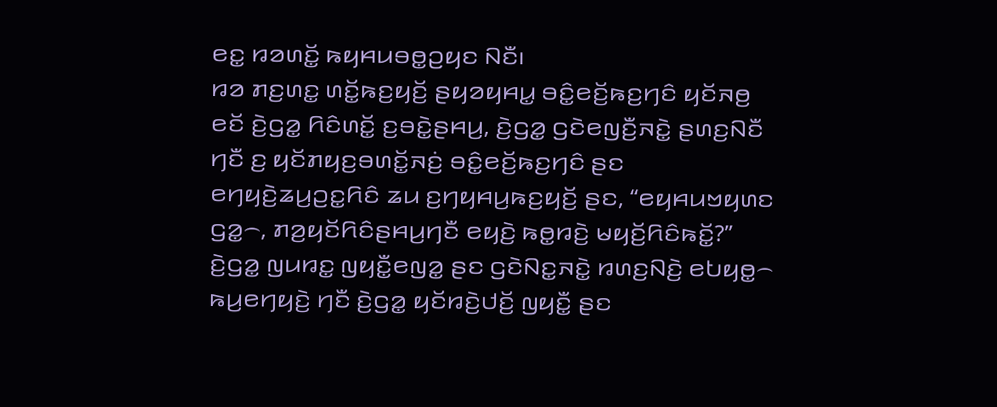ꤕꤢ꤭ ꤙꤤꤛꤢꤩ꤭ ꤒꤟꤌꤣꤋꤥ꤭ꤑꤟꤢ ꤡꤢꤪ꤯
ꤙꤤ ꤊꤢ꤬ꤛꤢ꤭ ꤛꤢꤩ꤭ꤒꤢ꤬ꤟꤢꤩ꤬ ꤔꤟꤤꤟꤌꤣ꤭ ꤋꤢꤨ꤭ꤕꤢꤩ꤬ꤒꤢ꤬ꤚꤢꤨ ꤟꤢꤩꤏꤥ꤬ ꤕꤢꤩ ꤢꤧ꤬ꤞꤤ꤭ ꤖꤢꤨꤛꤢꤩ꤭ ꤢ꤬ꤋꤢꤧ꤭ꤔꤌꤣ꤬, ꤢꤧ꤬ꤞꤤ꤭ ꤞꤢꤧꤕꤜꤢꤪ꤬ꤏꤢꤧ꤭ ꤔꤛꤢ꤬ꤡꤢꤪ ꤚꤢꤪ ꤢ꤬ ꤟꤢꤩꤊꤟꤢ꤬ꤋꤛꤢꤩ꤭ꤏꤢꤦ꤬ ꤋꤢꤨ꤭ꤕꤢꤩ꤬ꤒꤢ꤬ꤚꤢꤨ ꤔꤢ ꤕꤚꤟꤢꤧ꤬ꤘꤣ꤬ꤑꤢ꤭ꤖꤢꤨ ꤘꤣ ꤢ꤬ꤚꤟꤌꤣ꤬ꤒꤢ꤬ꤟꤢꤩ꤬ ꤔꤢ, “ꤕꤟꤌꤣꤠꤟꤛꤢ ꤞꤤ꤭꤮, ꤊꤤ꤬ꤟꤢꤩꤖꤢꤨꤔꤌꤣ꤬ꤚꤢꤪ ꤕꤟꤢꤧ꤬ ꤒꤥ꤭ꤙꤢꤧ꤬ ꤗꤟꤢꤩ꤬ꤖꤢꤨꤒꤢꤩ꤭?”
ꤢꤧ꤬ꤞꤤ꤭ ꤜꤣꤙꤢ꤭ ꤜꤟꤢꤪ꤭ꤕꤜꤤ꤭ ꤔꤢ ꤞꤢꤧꤡꤢ꤭ꤏꤢꤧ꤭ ꤙꤛꤢ꤬ꤡꤢꤧ꤬ ꤕꤝꤟꤥ꤭꤮ ꤒꤣ꤬ꤕꤚꤟꤢꤧ꤬ ꤚꤢꤪ ꤢꤧ꤬ꤞꤤ꤭ ꤟꤢꤩꤙꤢꤧ꤬ꤓꤢꤩ꤬ ꤜꤟꤢꤪ꤭ ꤔꤢ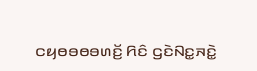ꤍꤟꤥꤋꤥꤋꤛꤢꤩ꤬ ꤖꤢꤨ ꤞꤢꤧꤡꤢ꤭ꤏꤢꤧ꤭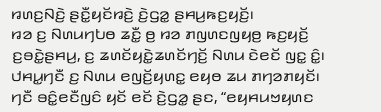ꤙꤛꤢ꤬ꤡꤢꤧ꤬ ꤔꤢꤪ꤭ꤟꤢꤩꤙꤢꤧ꤬ ꤢꤧ꤬ꤞꤤ꤭ ꤔꤌꤣ꤬ꤒꤢ꤬ꤟꤢꤩ꤬꤯
ꤙꤤ ꤢ꤬ ꤡꤛꤣꤚꤝꤥ ꤘꤢꤪ꤭ ꤥ꤬ ꤙꤤ ꤊꤜꤛꤢꤜꤟꤥ꤬ ꤒꤢ꤬ꤟꤢꤩ꤬ ꤢ꤬ꤋꤢꤧ꤭ꤔꤌꤣ꤬, ꤢ꤬ ꤘꤛꤢꤩꤟꤢꤧ꤭ꤘꤛꤢꤩꤚꤢꤩ꤬ ꤡꤛꤣ ꤢꤧꤕꤢꤩ ꤜꤢ꤭ ꤢꤨ꤭꤯ ꤓꤌꤣ꤭ꤚꤢꤪ ꤢ꤬ ꤡꤛꤣ ꤕꤜꤢꤩ꤬ꤟꤛꤢ꤭ ꤕꤟꤥ ꤘꤣ ꤊꤚꤤꤊꤟꤢꤩ꤯
ꤚꤢꤪ ꤋꤢꤨ꤭ꤕꤢꤪꤜꤢꤨ ꤟꤢꤩ ꤕꤢꤩ ꤢꤧ꤬ꤞꤤ꤭ ꤔꤢ, “ꤕꤟꤌꤣꤠꤟꤛꤢ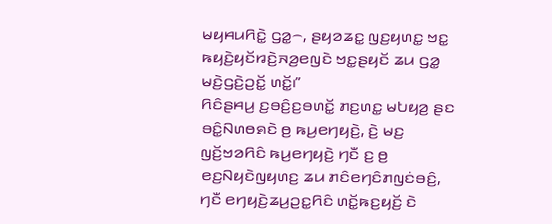ꤗꤟꤌꤣꤖꤢꤧ꤭ ꤞꤤ꤭꤮, ꤔꤟꤤꤘꤢ꤭ ꤜꤢ꤬ꤟꤛꤢ꤭ ꤠꤢ꤭ ꤒꤟꤢꤧ꤬ꤟꤢꤩꤙꤢꤧ꤬ꤏꤤ꤬ꤕꤜꤢꤧ ꤠꤢ꤭ꤔꤟꤢꤩ ꤘꤣ ꤞꤤ꤭ ꤗꤢꤧ꤬ꤞꤢꤧ꤬ꤑꤢꤩ꤭ ꤛꤢꤩ꤭꤯”
ꤖꤢꤨꤔꤌꤣ꤬ ꤢ꤬ꤋꤢꤨ꤬ꤢ꤬ꤋꤛꤢꤩ꤭ ꤊꤢ꤬ꤛꤢ꤭ ꤗꤝꤟꤤ꤬ ꤔꤢ ꤋꤢꤨ꤭ꤡꤛꤥꤎꤢꤧ ꤥ꤬ ꤒꤣ꤬ꤕꤚꤟꤢꤧ꤬, ꤢꤧ꤬ ꤗꤢ꤬ ꤜꤢꤩ꤬ꤠꤤꤖꤢꤨ ꤒꤣ꤬ꤕꤚꤟꤢꤧ꤬ ꤚꤢꤪ ꤢ꤬ ꤥ꤬ ꤕꤢ꤬ꤡꤟꤢꤧꤜꤟꤛꤢ꤬ ꤘꤣ ꤊꤢꤨꤕꤚꤢꤨꤊꤜꤢꤦꤋꤢꤨ꤬, ꤚꤢꤪ ꤕꤚꤟꤢꤧ꤬ꤘꤣ꤬ꤑꤢ꤭ꤖꤢꤨ ꤛꤢꤩ꤭ꤒꤢ꤬ꤟꤢꤩ꤬ ꤢꤧ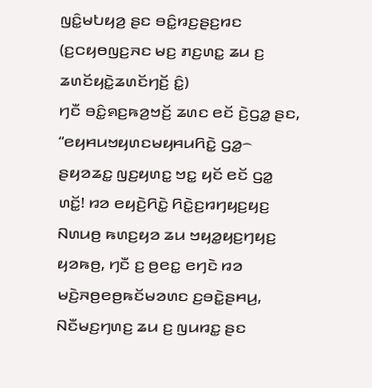ꤜꤢꤨ꤭ꤗꤝꤟꤤ꤬ ꤔꤢ ꤋꤢꤨ꤭ꤙꤢ꤬ꤔꤢ꤬ꤙꤢ (ꤢ꤬ꤍꤟꤥꤜꤢ꤬ꤏꤢ ꤗꤢ꤬ ꤊꤢ꤬ꤛꤢ꤭ ꤘꤣ ꤢ꤬ ꤘꤛꤢꤩꤟꤢꤧ꤭ꤘꤛꤢꤩꤚꤢꤩ꤬ ꤢꤨ꤭)
ꤚꤢꤪ ꤋꤢꤨ꤭ꤎꤢ꤬ꤒꤤ꤬ꤠꤢꤩ꤬ ꤘꤛꤢ ꤕꤢꤩ ꤢꤧ꤬ꤞꤤ꤭ ꤔꤢ, “ꤕꤟꤌꤣꤠꤟꤛꤢꤗꤟꤌꤣꤖꤢꤧ꤭ ꤞꤤ꤭꤮ ꤔꤟꤤꤘꤢ꤭ ꤜꤢ꤬ꤟꤛꤢ꤭ ꤠꤢ꤭ ꤟꤢꤩ ꤕꤢꤩ ꤞꤤ꤭ ꤛꤢꤩ꤭! ꤙꤤ ꤕꤟꤢꤧ꤬ꤖꤢꤧ꤭ ꤖꤢꤧ꤭ꤢ꤬ꤙꤚꤟꤢ꤬ꤟꤢ꤬ ꤡꤛꤣꤥ꤬ ꤒꤛꤢ꤬ꤟꤤ ꤘꤣ ꤠꤟꤤ꤭ꤟꤢ꤬ꤚꤟꤢ꤬ ꤟꤤꤒꤥ꤬, ꤚꤢꤪ ꤢ꤬ ꤥ꤬ꤕꤢ꤭ ꤕꤚꤢꤧ ꤙꤤ ꤗꤢꤧ꤬ꤏꤥ꤬ꤕꤥ꤬ꤒꤢꤩꤗꤤꤛꤢ ꤢ꤬ꤋꤢꤧ꤭ꤔꤌꤣ꤬, ꤡꤢꤪꤗꤢ꤬ꤚꤛꤢ꤬ ꤘꤣ ꤢ꤬ ꤜꤣꤙꤢ꤭ ꤔꤢ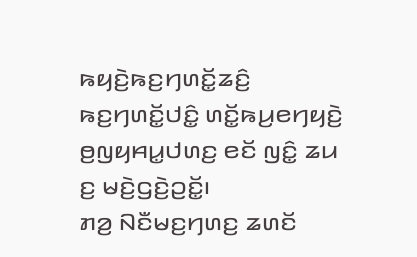ꤒꤟꤢꤧ꤬ꤒꤢ꤬ꤚꤛꤢꤩ꤭ꤘꤢꤨ꤬ ꤒꤢ꤬ꤚꤛꤢꤩ꤭ꤓꤢꤨ꤭ ꤛꤢꤩ꤭ꤒꤣ꤬ꤕꤚꤟꤢꤧ꤬ ꤥ꤬ꤜꤟꤌꤣ꤭ꤓꤛꤢ꤬ ꤕꤢꤩ ꤜꤢꤨ꤭ ꤘꤣ ꤢ꤬ ꤗꤢꤧ꤬ꤞꤢꤧ꤬ꤑꤢꤩ꤭꤯
ꤊꤤ꤬ ꤡꤢꤪꤗꤢ꤬ꤚꤛꤢ꤬ ꤘꤛꤢꤩ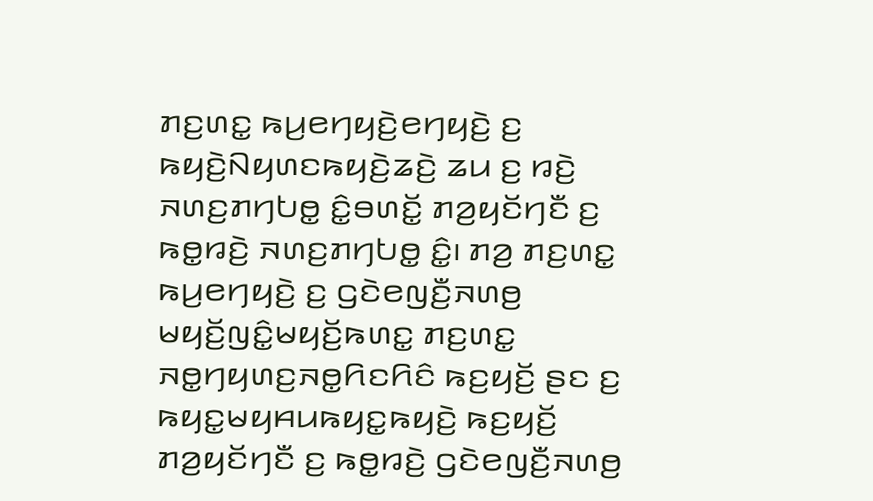ꤊꤢ꤬ꤛꤢ꤭ ꤒꤣ꤬ꤕꤚꤟꤢꤧ꤬ꤕꤚꤟꤢꤧ꤬ ꤢ꤬ ꤒꤟꤢꤧ꤬ꤡꤟꤛꤢꤒꤟꤢꤧ꤬ꤘꤢꤧ꤬ ꤘꤣ ꤢ꤬ ꤙꤢꤧ꤬ ꤏꤛꤢ꤬ꤊꤚꤝꤥ꤭ ꤢꤨ꤭ꤋꤛꤢꤩ꤭ ꤊꤤ꤬ꤟꤢꤩꤚꤢꤪ ꤢ꤬ ꤒꤥ꤭ꤙꤢꤧ꤬ ꤏꤛꤢ꤬ꤊꤚꤝꤥ꤭ ꤢꤨ꤭꤯ ꤊꤤ꤬ ꤊꤢ꤬ꤛꤢ꤭ ꤒꤣ꤬ꤕꤚꤟꤢꤧ꤬ ꤢ꤬ ꤞꤢꤧꤕꤜꤢꤪ꤬ꤏꤛꤥ꤬ ꤗꤟꤢꤩ꤬ꤜꤢꤨ꤭ꤗꤟꤢꤩ꤬ꤒꤛꤢ꤭ ꤊꤢ꤬ꤛꤢ꤭ ꤏꤥ꤭ꤚꤟꤛꤢ꤬ꤏꤥ꤭ꤖꤢꤖꤢꤨ ꤒꤢ꤬ꤟꤢꤩ꤬ ꤔꤢ ꤢ꤬ ꤒꤟꤢ꤭ꤗꤟꤌꤣꤒꤟꤢ꤭ꤒꤟꤢꤧ꤬ ꤒꤢ꤬ꤟꤢꤩ꤬ ꤊꤤ꤬ꤟꤢꤩꤚꤢꤪ ꤢ꤬ ꤒꤥ꤭ꤙꤢꤧ꤬ ꤞꤢꤧꤕꤜꤢꤪ꤬ꤏꤛꤥ꤬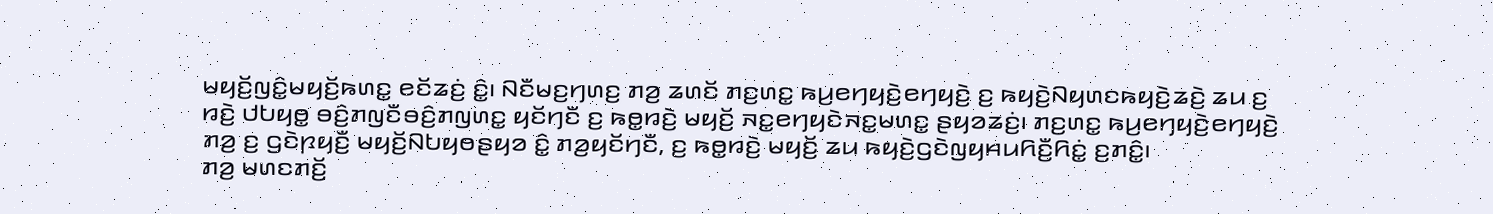ꤗꤟꤢꤩ꤬ꤜꤢꤨ꤭ꤗꤟꤢꤩ꤬ꤒꤛꤢ꤭ ꤕꤢꤩꤘꤢꤦ꤬ ꤢꤨ꤭꤯ ꤡꤢꤪꤗꤢ꤬ꤚꤛꤢ꤬ ꤊꤤ꤬ ꤘꤛꤢꤩ ꤊꤢ꤬ꤛꤢ꤭ ꤒꤣ꤬ꤕꤚꤟꤢꤧ꤬ꤕꤚꤟꤢꤧ꤬ ꤢ꤬ ꤒꤟꤢꤧ꤬ꤡꤟꤛꤢꤒꤟꤢꤧ꤬ꤘꤢꤧ꤬ ꤘꤣ ꤢ꤬ ꤙꤢꤧ꤬ ꤓꤝꤟꤥ꤭ ꤋꤢꤨ꤬ꤊꤜꤢꤪꤋꤢꤨ꤬ꤊꤜꤛꤢ꤭ ꤟꤢꤩꤚꤢꤪ ꤢ꤬ ꤒꤥ꤭ꤙꤢꤧ꤬ ꤗꤟꤢꤩ꤬ ꤏꤢ꤭ꤕꤚꤟꤢꤧꤏꤢ꤭ꤗꤛꤢ꤭ ꤔꤟꤤꤘꤢꤦ꤬꤯ ꤊꤢ꤬ꤛꤢ꤭ ꤒꤣ꤬ꤕꤚꤟꤢꤧ꤬ꤕꤚꤟꤢꤧ꤬ ꤊꤤ꤬ ꤢ꤬ ꤞꤢꤧꤐꤟꤢꤪ꤬ ꤗꤟꤢꤩ꤬ꤡꤝꤟꤥꤔꤟꤤ ꤢꤨ꤭ ꤊꤤ꤬ꤟꤢꤩꤚꤢꤪ, ꤢ꤬ ꤒꤥ꤭ꤙꤢꤧ꤬ ꤗꤟꤢꤩ꤬ ꤘꤣ ꤒꤟꤢꤧ꤬ꤞꤢꤧꤜꤟꤌꤣꤖꤢꤪ꤬ꤖꤢꤦ꤭ ꤢ꤬ꤊꤢꤨ꤭꤯
ꤊꤤ꤬ ꤗꤛꤢꤊꤢꤩ꤬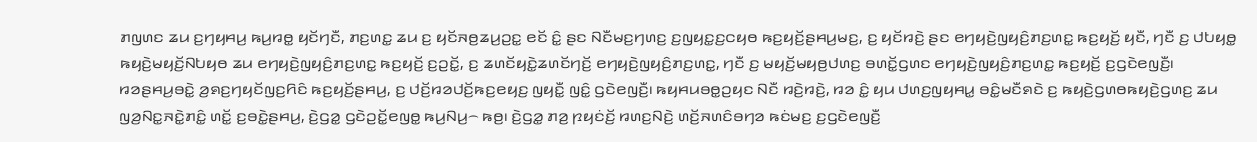ꤊꤜꤛꤢ ꤘꤣ ꤢ꤬ꤚꤟꤌꤣ꤬ ꤒꤣ꤬ꤙꤥ꤭ ꤟꤢꤩꤚꤢꤪ, ꤊꤢ꤬ꤛꤢ꤭ ꤘꤣ ꤢ꤬ ꤟꤢꤩꤏꤥ꤬ꤘꤣ꤬ꤑꤢ꤭ ꤕꤢꤩ ꤢꤨ꤭ ꤔꤢ ꤡꤢꤪꤗꤢ꤬ꤚꤛꤢ꤬ ꤢ꤬ꤜꤟꤢ꤭ꤢ꤬ꤍꤟꤥ ꤒꤢ꤬ꤟꤢꤩ꤬ꤔꤌꤣ꤬ꤗꤢ꤬, ꤢ꤬ ꤟꤢꤩꤙꤢꤧ꤬ ꤔꤢ ꤕꤚꤟꤢꤧ꤬ꤜꤟꤢꤨ꤬ꤊꤢ꤬ꤛꤢ꤭ ꤒꤢ꤬ꤟꤢꤩ꤬ ꤟꤢꤪ, ꤚꤢꤪ ꤢ꤬ ꤓꤝꤟꤥ꤭ ꤒꤟꤢꤧ꤬ꤗꤟꤢꤩ꤬ꤡꤝꤟꤥ ꤘꤣ ꤕꤚꤟꤢꤧ꤬ꤜꤟꤢꤨ꤬ꤊꤢ꤬ꤛꤢ꤭ ꤒꤢ꤬ꤟꤢꤩ꤬ ꤢ꤬ꤑꤢꤩ꤭, ꤢ꤬ ꤘꤛꤢꤩꤟꤢꤧ꤭ꤘꤛꤢꤩꤚꤢꤩ꤬ ꤕꤚꤟꤢꤧ꤬ꤜꤟꤢꤨ꤬ꤊꤢ꤬ꤛꤢ꤭, ꤚꤢꤪ ꤢ꤬ ꤗꤟꤢꤩ꤬ꤗꤟꤥ꤬ꤓꤛꤢ꤬ ꤋꤛꤢꤩ꤭ꤞꤛꤢ ꤕꤚꤟꤢꤧ꤬ꤜꤟꤢꤨ꤬ꤊꤢ꤬ꤛꤢ꤭ ꤒꤢ꤬ꤟꤢꤩ꤬ ꤢ꤬ꤞꤢꤧꤕꤜꤢꤪ꤬꤯
ꤙꤤꤔꤌꤣ꤬ꤋꤢꤧ꤭ ꤤ꤬ꤎꤢ꤬ꤚꤟꤢꤩꤜꤢ꤬ꤖꤢꤨ ꤒꤢ꤬ꤟꤢꤩ꤬ꤔꤌꤣ꤬, ꤢ꤬ ꤓꤢꤩ꤬ꤙꤤꤓꤢꤩ꤬ꤒꤢ꤬ꤕꤟꤢ꤬ ꤜꤟꤢꤪ꤭ ꤜꤢꤨ꤭ ꤞꤢꤧꤕꤜꤢꤪ꤬꤯ ꤒꤟꤌꤣꤋꤥ꤭ꤑꤟꤢ ꤡꤢꤪ ꤙꤢꤧ꤬ꤙꤢꤧ꤬, ꤙꤤ ꤢꤨ꤭ ꤟꤣ ꤓꤛꤢ꤬ꤜꤟꤌꤣ꤭ ꤋꤢꤨ꤭ꤗꤢꤪꤎꤢꤧ ꤢ꤬ ꤒꤟꤢꤧ꤬ꤞꤛꤥꤒꤟꤢꤧ꤬ꤞꤛꤢ꤬ ꤘꤣ ꤜꤤ꤬ꤡꤢ꤭ꤏꤢꤧ꤭ꤊꤢꤨ꤭ ꤛꤢꤩ꤭ ꤢ꤬ꤋꤢꤧ꤭ꤔꤌꤣ꤬, ꤢꤧ꤬ꤞꤤ꤭ ꤞꤢꤧꤑꤢꤩ꤭ꤕꤜꤥ꤭ ꤒꤣ꤬ꤡꤣ꤬꤮ ꤒꤥ꤬꤯ ꤢꤧ꤬ꤞꤤ꤭ ꤊꤤ꤬ ꤐꤟꤢꤦꤢꤩ꤬ ꤙꤛꤢ꤬ꤡꤢꤧ꤬ ꤛꤢꤩ꤬ꤏꤛꤢꤨꤋꤚꤤ ꤒꤢꤦꤗꤢ꤬ ꤢ꤬ꤞꤢꤧꤕꤜꤢꤪ꤬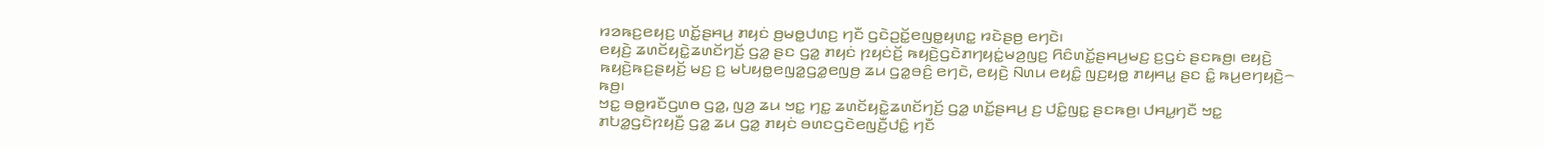ꤙꤤꤒꤢ꤬ꤕꤟꤢ꤬ ꤛꤢꤩ꤭ꤔꤌꤣ꤬ ꤊꤟꤢꤦ ꤥ꤬ꤗꤥ꤭ꤓꤛꤢ꤬ ꤚꤢꤪ ꤞꤢꤧꤑꤢꤩ꤭ꤕꤜꤥ꤭ꤟꤛꤢ꤭ ꤙꤢꤧꤔꤥ꤬ ꤕꤚꤢꤧ꤯
ꤕꤟꤢꤧ꤬ ꤘꤛꤢꤩꤟꤢꤧ꤭ꤘꤛꤢꤩꤚꤢꤩ꤬ ꤞꤤ꤭ ꤔꤢ ꤞꤤ꤭ ꤊꤟꤢꤦ ꤐꤟꤢꤦꤢꤩ꤬ ꤒꤟꤢꤧ꤬ꤞꤢꤧꤊꤚꤟꤢꤦ꤭ꤗꤤ꤬ꤜꤢ꤬ ꤖꤢꤨꤛꤢꤩ꤭ꤔꤌꤣ꤬ꤗꤢ꤬ ꤢ꤬ꤞꤢꤦ ꤔꤢꤒꤥ꤬꤯ ꤕꤟꤢꤧ꤬ ꤒꤟꤢꤧ꤬ꤒꤢ꤬ꤔꤟꤢꤩ꤬ ꤗꤢ꤬ ꤢ꤬ ꤗꤝꤟꤥ꤭ꤕꤜꤤ꤭ꤞꤤ꤭ꤕꤜꤥ꤬ ꤘꤣ ꤞꤤ꤭ꤋꤢꤨ꤬ ꤕꤚꤢꤧ, ꤕꤟꤢꤧ꤬ ꤡꤛꤣ ꤕꤟꤢꤨ꤭ ꤜꤢ꤬ꤟꤥ꤭ ꤊꤟꤌꤣ꤭ ꤔꤢ ꤢꤨ꤭ ꤒꤣ꤬ꤕꤚꤟꤢꤧ꤬꤮ ꤒꤥ꤬꤯
ꤠꤢ꤭ ꤋꤥ꤭ꤙꤢꤪꤞꤛꤥ ꤞꤤ꤭, ꤜꤤ꤬ ꤘꤣ ꤠꤢ꤭ ꤚꤢ꤭ ꤘꤛꤢꤩꤟꤢꤧ꤭ꤘꤛꤢꤩꤚꤢꤩ꤬ ꤞꤤ꤭ ꤛꤢꤩ꤭ꤔꤌꤣ꤬ ꤢ꤬ ꤓꤢꤨ꤭ꤜꤢ꤭ ꤔꤢꤒꤥ꤬꤯ ꤓꤌꤣ꤭ꤚꤢꤪ ꤠꤢ꤭ ꤊꤝꤤ꤭ꤞꤢꤧꤐꤟꤢꤪ꤬ ꤞꤤ꤭ ꤘꤣ ꤞꤤ꤭ ꤊꤟꤢꤦ ꤋꤛꤢꤞꤢꤧꤕꤜꤢꤪ꤬ꤓꤢꤨ꤭ ꤚꤢꤪ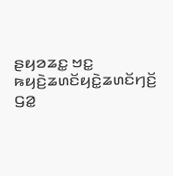ꤔꤟꤤꤘꤢ꤭ ꤠꤢ꤭ ꤒꤟꤢꤧ꤬ꤘꤛꤢꤩꤟꤢꤧ꤭ꤘꤛꤢꤩꤚꤢꤩ꤬ ꤞꤤ꤭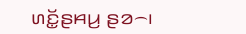ꤛꤢꤩ꤭ꤔꤌꤣ꤬ ꤔꤤ꤮꤯